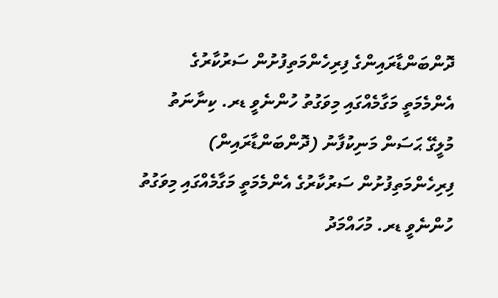ދޮންބަންޑާރައިންގެ ފިރިހެންމަތިފުށުން ސަރުކާރުގެ އެންމެމަތީ މަގާމެއްގައި މިވަގުތު ހުންނެވީ ޑރ. ކިނާނަތު
މުލީގޭ ޙަސަން މަނިކުފާނު (ދޮންބަންޑާރައިން) ފިރިހެންމަތިފުށުން ސަރުކާރުގެ އެންމެމަތީ މަގާމެއްގައި މިވަގުތު ހުންނެވީ ޑރ. މުހައްމަދު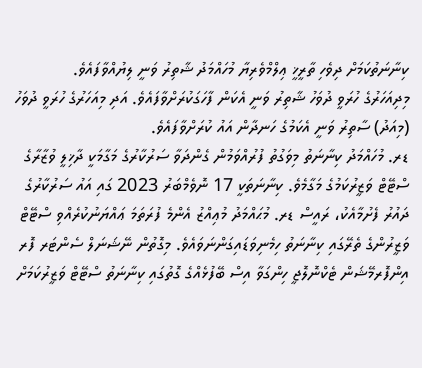ކިނާނަތުކަމަށް ދިވެހި ތާރީޚީ ޢިލްމްވެރިޔާ މުހައްމަދު ޝާތިރު ވަނީ ލިޔުއްވާފައެވެ.
މިދިއަހަރުގެ ހުރަވީ ދުވަހު ޝާތިރު ވަނީ އެކަން ފާހަގަކުރަށްވާފައެވެ. އަދި މިއަހަރުގެ ހުރަވީ ދުވަހު (މިއަދު) ސާތިރު ވަނީ އެކަމުގެ ހަނދާން އައު ކުރަށްވާފައެވެ.
ޑރ. މުހައްމަދު ކިނާނަތު މިވަގުތު ފުރުއްވަމުން ގެންދަވާ ސަރުކާރުގެ މަގާމަކީ ދާޚިލީ ވުޒާރާގެ ސްޓޭޓް ވަޒީރުކަމުގެ މަގާމެވެ. ކިނާނަތަކީ 17 ނޮވެމްބަރު 2023 ގައި އައު ސަރުކާރުގެ ދައުރު ފެށުމާއެކު، ރައީސް ޑރ. މުޙައްމަދު މުޢިއްޒު އެންމެ ފުރަތަމަ ޢައްޔަނުކުރެއްވި ސްޓޭޓް ވަޒީރުންގެ ތެރޭގައި ކިނާނަތު ހިމެނިވަޑައިގަންނަވައެވެ. މިގޮތުން ނޭޝަނަލް ސެންޓަރ ފޮރ އިންފޮރމޭޝަން ޓެކްނޮލޮޖީ ހިންގަވާ އިސް ބޭފުޅެއްގެ ގޮތުގައި ކިނާނަތު ސްޓޭޓް ވަޒީރުކަމަށް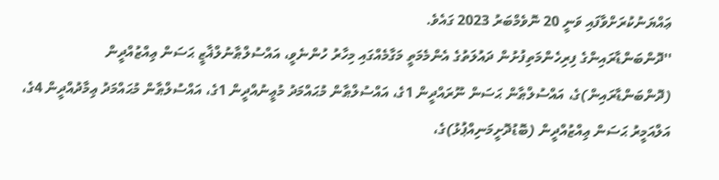ޢައްޔަނުކުރަށްވާފައި ވަނީ 20 ނޮވެމްބަރު 2023 ގައެވެ.
''ދޮންބަންޑާރައިންގެ ފިރިހެންމަތިފުށުން ދައުލަތުގެ އެންމެމަތީ މަގާމެއްގައި މިހާރު ހުންނެވީ، އައްސުލްޠާނުލްޣާޒީ ޙަސަން ޢިއްޒުއްދީން (ދޮންބަންޑާރައިން)ގެ، އައްސުލްޠާން ޙަސަން ނޫރައްދީން 1ގެ، އައްސުލްޠާން މުޙައްމަދު މުޢީނުއްދީން 1ގެ، އައްސުލްޠާން މުޙައްމަދު ޢިމާދުއްދީން 4ގެ، އަލްއަމީރު ޙަސަން ޢިއްޒުއްދީން (ބޮޑުދޮށީމަނިއްޕުޅު)ގެ،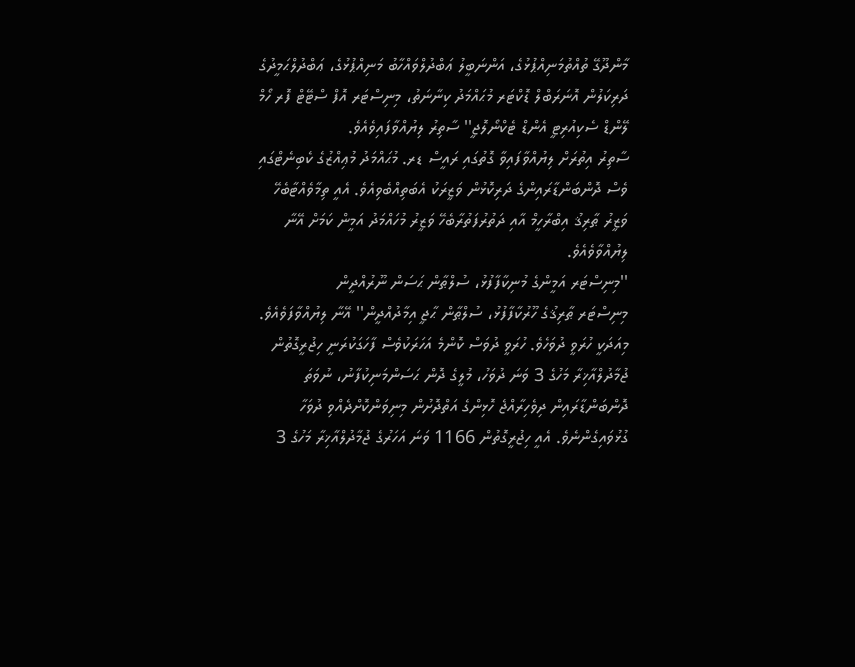މާންދޫގޭ ތުއްތުމަނިއްޕުޅުގެ، އަންނަބީލު ޢަބްދުލްވައްހާބު މަނިއްޕުޅުގެ، ޢަބްދުލްޙަމީދުގެ ދަރިކަލުން އޮނަރަބްލް ޑޮކްޓަރ މުޙައްމަދު ކިނާނަތު، މިނިސްޓަރ އޮފް ސްޓޭޓް ފޮރ ހޯމް ލޭންޑް ސެކިއުރިޓީ އެންޑް ޓެކްނޯލޮޖީ'' ސާތިރު ލިޔުއްވާފައިވެއެވެ.
ސާތިރު އިތުރަށް ލިޔުއްވާފައިވާ ގޮތުގައި ރައީސް ޑރ. މުޙައްމަދު މުޢިއްޒުގެ ކެބިނެޓްގައި ވެސް ދޮންބަންޑާރައިންގެ ދަރިކޮޅުން ވަޒީރަކު އެބަތިއްބެވިއެވެ. އެއީ ތިމާވެއްޓާބެހޭ ވަޒީރު ޠާރިޤު އިބްރާހީމް އާއި ދަތުރުފަތުރާބެހޭ ވަޒީރު މުހައްމަދު އަމީން ކަމަށް އޭނާ ލިޔުއްވާވެއެވެ.
''މިނިސްޓަރ އަމީންގެ މުނިކާފާފުޅު، ސުލްޠާން ޙަސަން ނޫރުއްދީން
މިނިސްޓަރ ޠާރިޤުގެ ހޫރުކާފާފުޅު، ސުލްޠާން ޙާޖީ އިމާދުއްދީން'' އޭނާ ލިޔުއްވާފަވެއެވެ.
މިއަދަކީ ހުރަވީ ދުވަހެވެ. ހުރަވީ ދުވަސް ކޮންމެ އަހަރަކުވެސް ފާހަގަކުރަނީ ހިޖުރީގޮތުން ޖުމާދުލްއާޚިރާ މަހުގެ 3 ވަނަ ދުވަހު، މުލީގެ ދޮން ޙަސަންމަނިކުފާނު، ނުވަތަ ދޮންބަންޑާރައިން ދިވެހިރާއްޖެ ހޮޅިންގެ އަތްދޮށުން މިނިވަންކޮށްދެއްވި ދުވަހާ ގުޅުވައިގެންނެވެ. އެއީ ހިޖުރީގޮތުން 1166 ވަނަ އަހަރުގެ ޖުމާދުލްއާޚިރާ މަހުގެ 3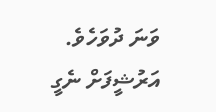ވަނަ ދުވަހެވެ.
އަރުޝީފަށް ނެގީ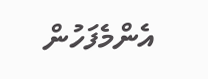އެންމެފަހުން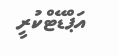އަޕްޑޭޓްކުރީ